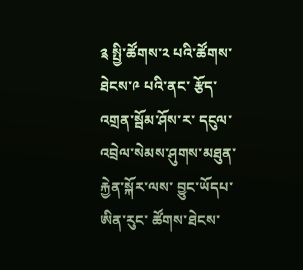༉ སྤྱི་ཚོགས་༢ པའི་ཚོགས་ཐེངས་༩ པའི་ནང་ རྩོད་འགྲན་སྦོམ་ཤོས་ར་ དངུལ་འབྲེལ་སེམས་ཤུགས་མཐུན་རྐྱེན་སྐོར་ལས་ བྱུང་ཡོདཔ་ཨིན་རུང་ ཚོགས་ཐེངས་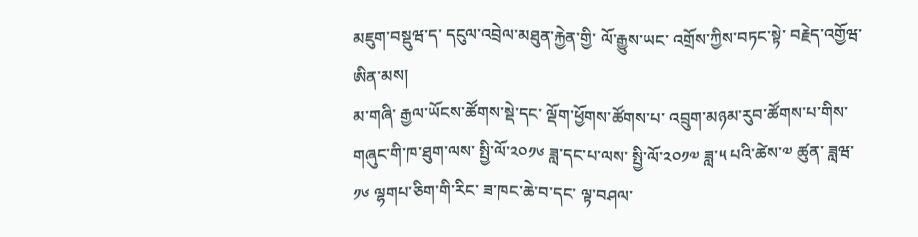མཇུག་བསྡུཝ་ད་ དངུལ་འབྲེལ་མཐུན་རྐྱེན་གྱི་ ལོ་རྒྱུས་ཡང་ འགྲོས་ཀྱིས་བཏང་སྟེ་ བརྗེད་འགྱོཝ་ཨིན་མས།
མ་གཞི་ རྒྱལ་ཡོངས་ཚོགས་སྡེ་དང་ ལྡོག་ཕྱོགས་ཚོགས་པ་ འབྲུག་མཉམ་རུབ་ཚོགས་པ་གིས་ གཞུང་གི་ཁ་ཐུག་ལས་ སྤྱི་ལོ་༢༠༡༦ ཟླ་དང་པ་ལས་ སྤྱི་ལོ་༢༠༡༧ ཟླ་༥ པའི་ཚེས་༧ ཚུན་ ཟླཝ་༡༦ ལྷགཔ་ཅིག་གི་རིང་ ཟ་ཁང་ཆེ་བ་དང་ ལྟ་བཤལ་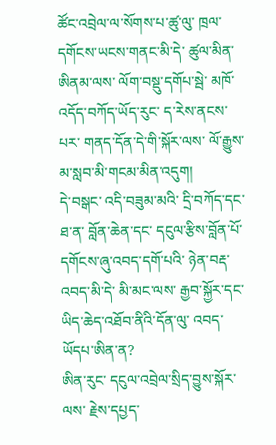ཚོང་འབྲེལ་ལ་སོགས་པ་ཚུ་ལུ་ ཁྲལ་དགོངས་ཡངས་གནང་མི་དེ་ ཚུལ་མིན་ཨིནམ་ལས་ ལོག་བསྡུ་དགོཔ་སྦེ་ མཁོ་འདོད་བཀོད་ཡོད་རུང་ ད་རེས་ནངས་པར་ གནད་དོན་དེ་གི་སྐོར་ལས་ ལོ་རྒྱུས་མ་སླབ་མི་གངམ་མིན་འདུག།
དེ་བསྒང་ འདི་བཟུམ་མའི་ དྲི་བཀོད་དང་ ཐ་ན་ བློན་ཆེན་དང་ དངུལ་རྩིས་བློན་པོ་ དགོངས་ཞུ་འབད་དགོ་པའི་ ཉེན་བརྡ་འབད་མི་དེ་ མི་མང་ལས་ རྒྱབ་སྐྱོར་དང་ ཡིད་ཆེད་འཐོབ་ནིའི་དོན་ལུ་ འབད་ཡོདཔ་ཨིན་ན?
ཨིན་རུང་ དངུལ་འབྲེལ་སྲིད་བྱུས་སྐོར་ལས་ རྗེས་དཔྱད་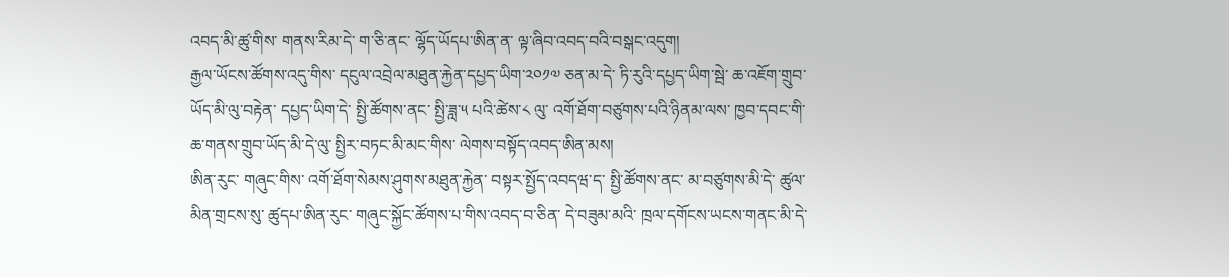འབད་མི་ཚུ་གིས་ གནས་རིམ་དེ་ ག་ཅི་ནང་ ལྷོད་ཡོདཔ་ཨིན་ན་ ལྟ་ཞིབ་འབད་བའི་བསྒང་འདུག།
རྒྱལ་ཡོངས་ཚོགས་འདུ་གིས་ དངུལ་འབྲེལ་མཐུན་རྐྱེན་དཔྱད་ཡིག་༢༠༡༧ ཅན་མ་དེ་ ཏི་རུའི་དཔྱད་ཡིག་སྦེ་ ཆ་འཇོག་གྲུབ་ཡོད་མི་ལུ་བརྟེན་ དཔྱད་ཡིག་དེ་ སྤྱི་ཚོགས་ནང་ སྤྱི་ཟླ་༥ པའི་ཚེས་༨ ལུ་ འགོ་ཐོག་བཙུགས་པའི་ཉིནམ་ལས་ ཁྱབ་དབང་གི་ ཆ་གནས་གྲུབ་ཡོད་མི་དེ་ལུ་ སྤྱིར་བཏང་མི་མང་གིས་ ལེགས་བསྟོད་འབད་ཨིན་མས།
ཨིན་རུང་ གཞུང་གིས་ འགོ་ཐོག་སེམས་ཤུགས་མཐུན་རྐྱེན་ བསྟར་སྤྱོད་འབདཝ་ད་ སྤྱི་ཚོགས་ནང་ མ་བཙུགས་མི་དེ་ ཚུལ་མིན་གྲངས་སུ་ ཚུདཔ་ཨིན་རུང་ གཞུང་སྐྱོང་ཚོགས་པ་གིས་འབད་བ་ཅིན་ དེ་བཟུམ་མའི་ ཁྲལ་དགོངས་ཡངས་གནང་མི་དེ་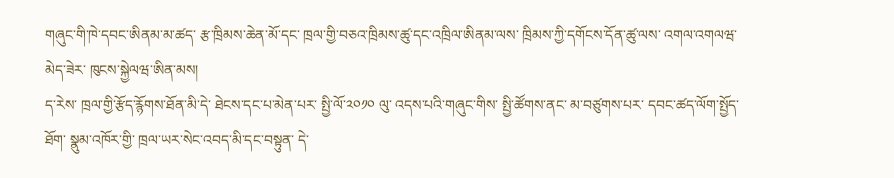གཞུང་གི་ཁེ་དབང་ཨིནམ་མ་ཚད་ རྩ་ཁྲིམས་ཆེན་མོ་དང་ ཁྲལ་གྱི་བཅའ་ཁྲིམས་ཚུ་དང་འཁྲིལ་ཨིནམ་ལས་ ཁྲིམས་ཀྱི་དགོངས་དོན་ཚུ་ལས་ འགལ་འགལཝ་མེད་ཟེར་ ཁུངས་སྐྱེལཝ་ཨིན་མས།
ད་རེས་ ཁྲལ་གྱི་རྩོད་རྙོགས་ཐོན་མི་དེ་ ཐེངས་དང་པ་མེན་པར་ སྤྱི་ལོ་༢༠༡༠ ལུ་ འདས་པའི་གཞུང་གིས་ སྤྱི་ཚོགས་ནང་ མ་བཙུགས་པར་ དབང་ཚད་ལོག་སྤྱོད་ཐོག་ སྣུམ་འཁོར་གྱི་ ཁྲལ་ཡར་སེང་འབད་མི་དང་བསྟུན་ དེ་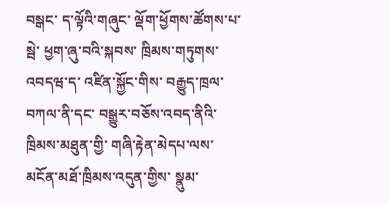བསྒང་ ད་ལྟོའི་གཞུང་ ལྡོག་ཕྱོགས་ཚོགས་པ་སྦེ་ ཕྱག་ཞུ་བའི་སྐབས་ ཁྲིམས་གཏུགས་འབདཝ་ད་ འཛིན་སྐྱོང་གིས་ བརྒྱུད་ཁྲལ་བཀལ་ནི་དང་ བསྒྱུར་བཅོས་འབད་ནིའི་ ཁྲིམས་མཐུན་གྱི་ གཞི་རྟེན་མེདཔ་ལས་ མངོན་མཐོ་ཁྲིམས་འདུན་གྱིས་ སྣུམ་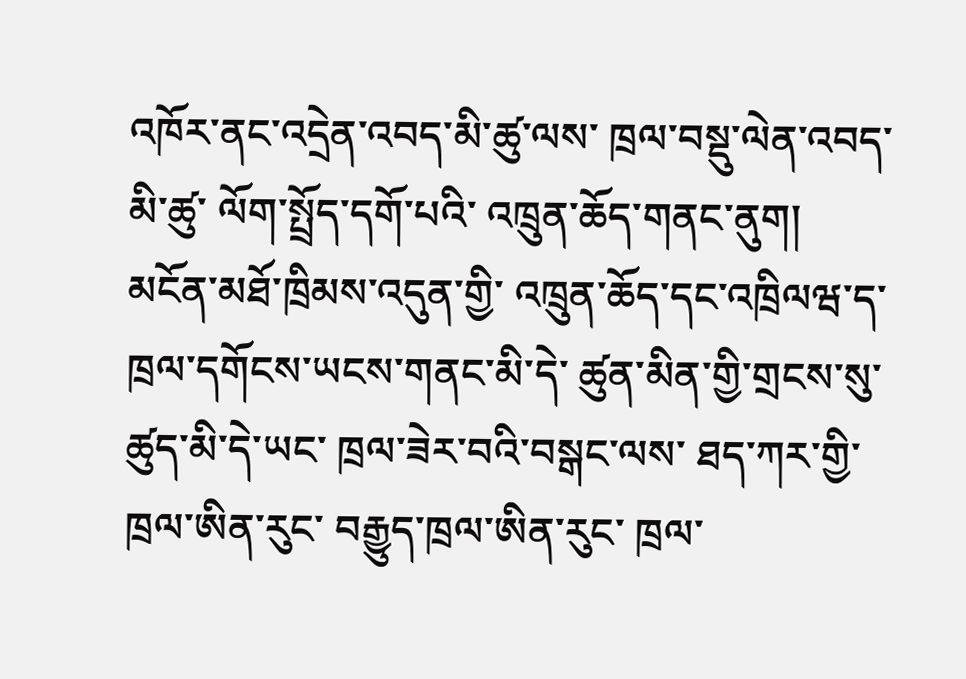འཁོར་ནང་འདྲེན་འབད་མི་ཚུ་ལས་ ཁྲལ་བསྡུ་ལེན་འབད་མི་ཚུ་ ལོག་སྤྲོད་དགོ་པའི་ འཁྲུན་ཆོད་གནང་ནུག།
མངོན་མཐོ་ཁྲིམས་འདུན་གྱི་ འཁྲུན་ཆོད་དང་འཁྲིལཝ་ད་ ཁྲལ་དགོངས་ཡངས་གནང་མི་དེ་ ཚུན་མིན་གྱི་གྲངས་སུ་ ཚུད་མི་དེ་ཡང་ ཁྲལ་ཟེར་བའི་བསྒང་ལས་ ཐད་ཀར་གྱི་ཁྲལ་ཨིན་རུང་ བརྒྱུད་ཁྲལ་ཨིན་རུང་ ཁྲལ་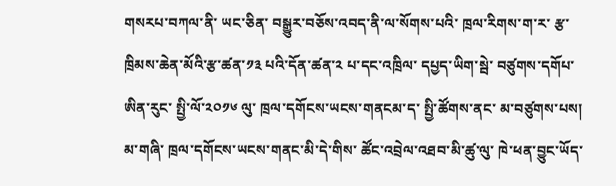གསརཔ་བཀལ་ནི་ ཡང་ཅིན་ བསྒྱུར་བཅོས་འབད་ནི་ལ་སོགས་པའི་ ཁྲལ་རིགས་ག་ར་ རྩ་ཁྲིམས་ཆེན་མོའི་རྩ་ཚན་༡༣ པའི་དོན་ཚན་༢ པ་དང་འཁྲིལ་ དཔྱད་ཡིག་སྦེ་ བཙུགས་དགོཔ་ཨིན་རུང་ སྤྱི་ལོ་༢༠༡༦ ལུ་ ཁྲལ་དགོངས་ཡངས་གནངམ་ད་ སྤྱི་ཚོགས་ནང་ མ་བཙུགས་པས།
མ་གཞི་ ཁྲལ་དགོངས་ཡངས་གནང་མི་དེ་གིས་ ཚོང་འབྲེལ་འཐབ་མི་ཚུ་ལུ་ ཁེ་ཕན་བྱུང་ཡོད་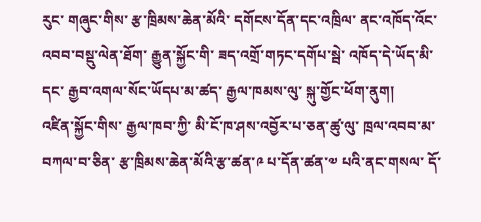རུང་ གཞུང་གིས་ རྩ་ཁྲིམས་ཆེན་མོའི་ དགོངས་དོན་དང་འཁྲིལ་ ནང་འཁོད་འོང་འབབ་བསྡུ་ལེན་ཐོག་ རྒྱུན་སྐྱོང་གི་ ཟད་འགྲོ་གཏང་དགོཔ་སྦེ་ འཁོད་དེ་ཡོད་མི་དང་ རྒྱབ་འགལ་སོང་ཡོདཔ་མ་ཚད་ རྒྱལ་ཁམས་ལུ་ སྐུ་གྱོང་ཕོག་ནུག།
འཛིན་སྐྱོང་གིས་ རྒྱལ་ཁབ་ཀྱི་ མི་ངོ་ཁ་ཤས་འབྱོར་པ་ཅན་ཚུ་ལུ་ ཁྲལ་འབབ་མ་བཀལ་བ་ཅིན་ རྩ་ཁྲིམས་ཆེན་མོའི་རྩ་ཚན་༩ པ་དོན་ཚན་༧ པའི་ནང་གསལ་ དོ་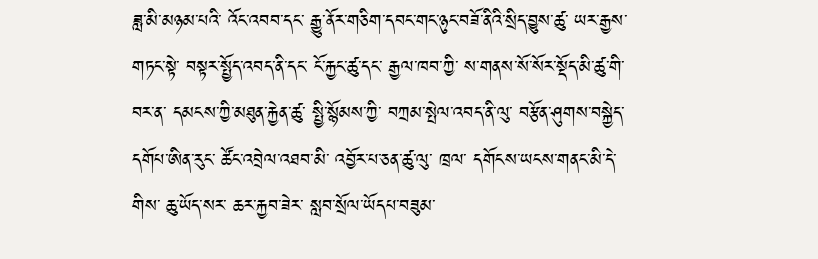ཟླ་མི་མཉམ་པའི་ འོང་འབབ་དང་ རྒྱུ་ནོར་གཅིག་དབང་གང་ཉུང་བཟོ་ནིའི་སྲིད་བྱུས་ཚུ་ ཡར་རྒྱས་གཏང་སྟེ་ བསྟར་སྤྱོད་འབད་ནི་དང་ ངོ་རྐྱང་ཚུ་དང་ རྒྱལ་ཁབ་ཀྱི་ ས་གནས་སོ་སོར་སྡོད་མི་ཚུ་གི་བར་ན་ དམངས་ཀྱི་མཐུན་རྐྱེན་ཚུ་ སྤྱི་སྙོམས་ཀྱི་ བཀྲམ་སྤེལ་འབད་ནི་ལུ་ བརྩོན་ཤུགས་བསྐྱེད་དགོཔ་ཨིན་རུང་ ཚོང་འབྲེལ་འཐབ་མི་ འབྱོར་པ་ཅན་ཚུ་ལུ་ ཁྲལ་ དགོངས་ཡངས་གནང་མི་དེ་གིས་ ཆུ་ཡོད་སར་ ཆར་རྐྱབ་ཟེར་ སླབ་སྲོལ་ཡོདཔ་བཟུམ་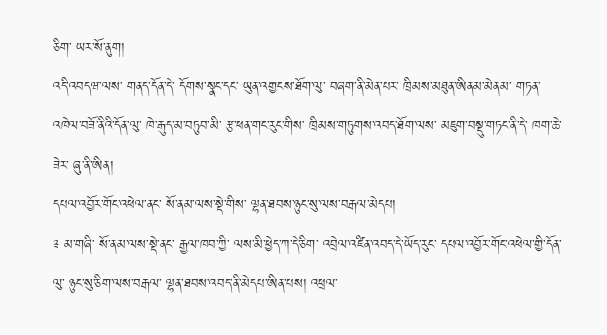ཅིག་ ཡར་སོ་ནུག།
འདི་འབདཝ་ལས་ གནད་དོན་དེ་ དོགས་སྣང་དང་ ཡུན་འགྱངས་ཐོག་ལུ་ བཞག་ནི་མེན་པར་ ཁྲིམས་མཐུན་ཨིནམ་མེནམ་ གཏན་འཁེལ་བཟོ་ནིའི་དོན་ལུ་ ཁེ་རྒུད་མ་བཏུབ་མི་ རྩ་ཕན་གང་རུང་གིས་ ཁྲིམས་གཏུགས་འབད་ཐོག་ལས་ མཇུག་བསྡུ་གཏང་ནི་དེ་ ཁག་ཆེ་ཟེར་ ཞུ་ནི་ཨིན།
དཔལ་འབྱོར་གོང་འཕེལ་ནང་ སོ་ནམ་ལས་སྡེ་གིས་ ལྷན་ཐབས་ཉུང་སུ་ལས་བརྒལ་མེདཔ།
༉ མ་གཞི་ སོ་ནམ་ལས་སྡེ་ནང་ རྒྱལ་ཁབ་ཀྱི་ ལས་མི་ཕྱེད་ཀ་དེ་ཅིག་ འབྲེལ་འཛིན་འབད་དེ་ཡོད་རུང་ དཔལ་འབྱོར་གོང་འཕེལ་གྱི་དོན་ལུ་ ཉུང་སུ་ཅིག་ལས་བརྒལ་ ལྷན་ཐབས་འབད་ནི་མེདཔ་ཨིན་པས། འཕྲལ་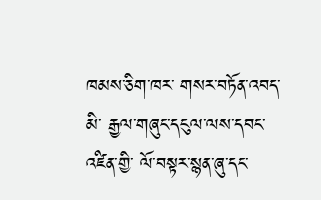ཁམས་ཅིག་ཁར་ གསར་བཏོན་འབད་མི་ རྒྱལ་གཞུང་དངུལ་ལས་དབང་འཛིན་གྱི་ ལོ་བསྟར་སྙན་ཞུ་དང་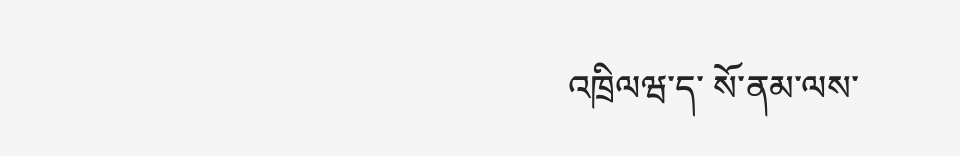འཁྲིལཝ་ད་ སོ་ནམ་ལས་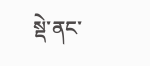སྡེ་ནང་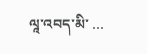ལཱ་འབད་མི་ …